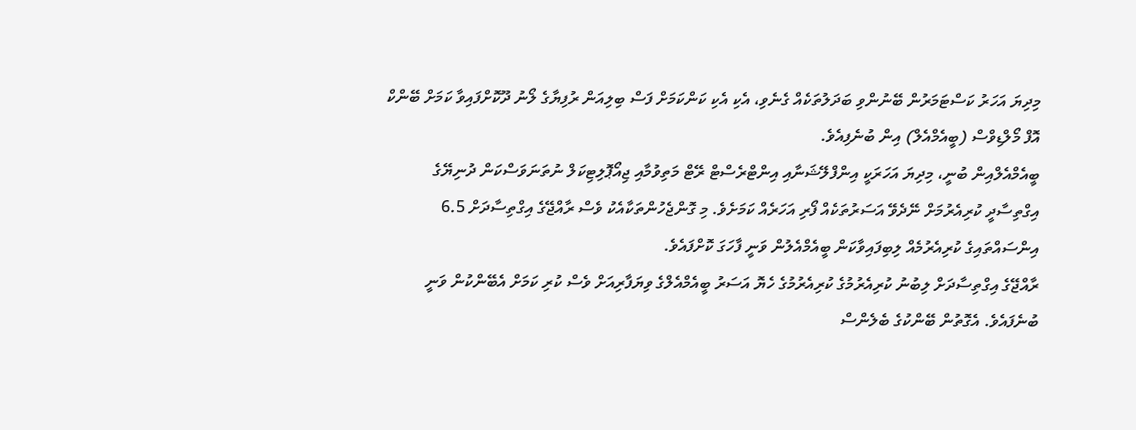މިދިޔަ އަހަރު ކަސްޓަމަރުން ބޭނުންވި ބަދަލުތަކެއް ގެނެވި، އެކި އެކި ކަންކަމަށް ފަސް ބިލިއަން ރުފިޔާގެ ލޯނު ދޫކޮށްފައިވާ ކަމަށް ބޭންކް އޮފް މޯލްޑިވްސް (ބީއެމްއެލް) އިން ބުނެފިއެވެ.
ބީއެމްއެލްއިން ބުނީ، މިދިޔަ އަހަރަކީ އިންފްލޭޝަނާއި އިންޓްރެސްޓް ރޭޓް މަތިވުމާއި ޖިއޯޕޮލިޓިކަލް ނުތަނަވަސްކަން ދުނިޔޭގެ އިގްތިސާދީ ކުރިއެރުމަށް ނޭދެވޭ އަސަރުތަކެއް ފޯރި އަހަރެއް ކަމަށެވެ. މި ގޮންޖެހުންތަކާއެކު ވެސް ރާއްޖޭގެ އިގްތިސާދަށް 6.5 އިންސައްތައިގެ ކުރިއެރުމެއް ލިބިފައިވާކަން ބީއެމްއެލުން ވަނީ ފާހަގަ ކޮށްފައެވެ.
ރާއްޖޭގެ އިގްތިސާދަށް ލިބުނު ކުރިއެރުމުގެ ކުރިއެރުމުގެ ހެޔޮ އަސަރު ބީއެމްއެލްގެ ވިޔަފާރިއަށް ވެސް ކުރި ކަމަށް އެބޭންކުން ވަނީ ބުނެފައެވެ. އެގޮތުން ބޭންކުގެ ބެލެންސް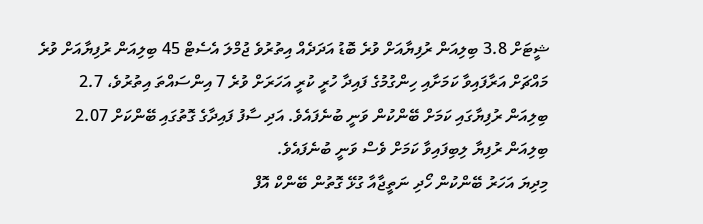ޝީޓަށް 3.8 ބިލިއަން ރުފިޔާއަށް ވުރެ ބޮޑު އަދަދެއް އިތުރުވެ ޖުމްލަ އެސެޓް 45 ބިލިއަން ރުފިޔާއަށް ވުރެ މައްޗަށް އަރާފައިވާ ކަމަށާއި ހިންގުމުގެ ފައިދާ ހުރީ ކުރީ އަހަރަށް ވުރެ 7 އިންސައްތަ އިތުރުވެ، 2.7 ބިލިއަން ރުފިޔާގައި ކަމަށް ބޭންކުން ވަނީ ބުނެފައެވެ. އަދި ސާފު ފައިދާގެ ގޮތުގައި ބޭންކަށް 2.07 ބިލިއަން ރުފިޔާ ލިބިފައިވާ ކަމަށް ވެސް ވަނީ ބުނެފައެވެ.
މިދިޔަ އަހަރު ބޭންކުން ހޯދި ނަތީޖާއާ ގުޅޭ ގޮތުން ބޭންކް އޮފް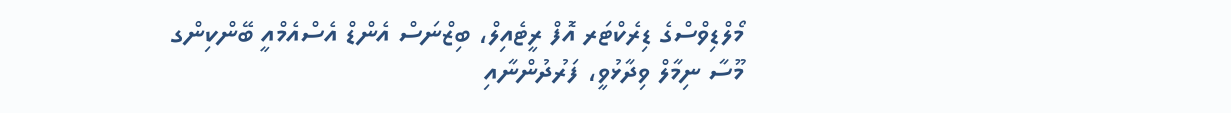މޯލްޑިވްސްގެ ޑިރެކްޓަރ އޮފް ރީޓެއިލް، ބިޒްނަސް އެންޑް އެސްއެމްއީ ބޭންކިންގ މޫސާ ނިމާލް ވިދާޅުވީ، ފަރުދުންނާއި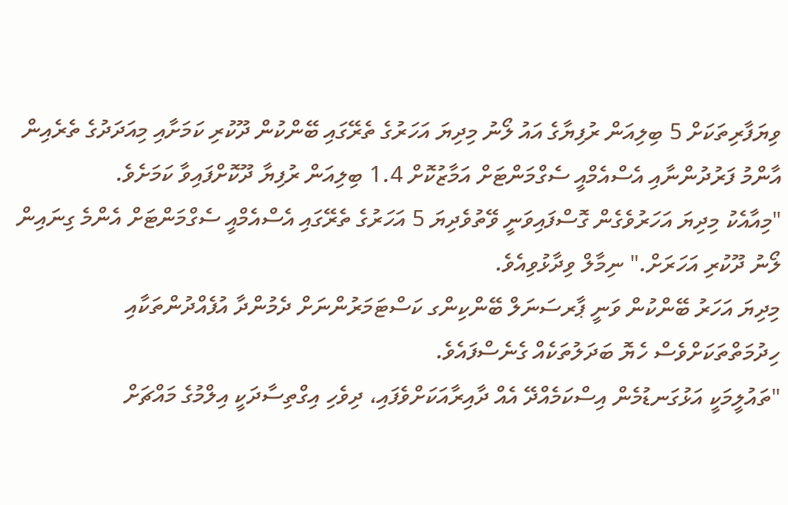ވިޔަފާރިތަކަށް 5 ބިލިއަން ރުފިޔާގެ އައު ލޯނު މިދިޔަ އަހަރުގެ ތެރޭގައި ބޭންކުން ދޫކުރި ކަމަށާއި މިއަދަދުގެ ތެރެއިން އާންމު ފަރުދުންނާއި އެސްއެމްއީ ސެގްމަންޓަށް އަމާޒުކޮށް 1.4 ބިލިއަން ރުފިޔާ ދޫކޮށްފައިވާ ކަމަށެވެ.
"މިއާއެކު މިދިޔަ އަހަރުވެގެން ގޮސްފައިވަނީ ވޭތުވެދިޔަ 5 އަހަރުގެ ތެރޭގައި އެސްއެމްއީ ސެގްމަންޓަށް އެންމެ ގިނައިން ލޯނު ދޫކުރި އަހަރަށް." ނިމާލް ވިދާޅުވިއެވެ.
މިދިޔަ އަހަރު ބޭންކުން ވަނީ ޕާރސަނަލް ބޭންކިންގ ކަސްޓަމަރުންނަށް ދެމުންދާ އުފެއްދުންތަކާއި ހިދުމަތްތަކަށްވެސް ހެޔޮ ބަދަލުތަކެއް ގެނެސްފައެވެ.
"ތައުލީމަކީ އަޅުގަނޑުމެން އިސްކަމެއްދޭ އެއް ދާއިރާއަކަށްވެފައި، ދިވެހި އިގްތިސާދަކީ އިލްމުގެ މައްޗަށް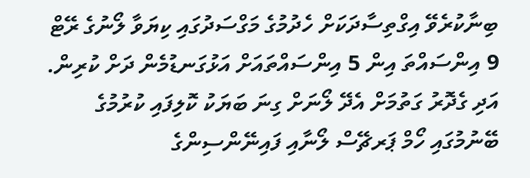ބިނާކުރެވޭ އިގްތިސާދަކަށް ހެދުމުގެ މަގްސަދުގައި ކިޔަވާ ލޯނުގެ ރޭޓް 9 އިންސައްތަ އިން 5 އިންސައްތައަށް އަޅުގަނޑުމެން ދަށް ކުރިން. އަދި ގެދޮރު ގަތުމަށް އެދޭ ލޯނަށް ގިނަ ބަޔަކު ކޮލިފައި ކުރުމުގެ ބޭނުމުގައި ހޯމް ޕަރޗޭސް ލޯނާއި ފައިނޭންސިންގެ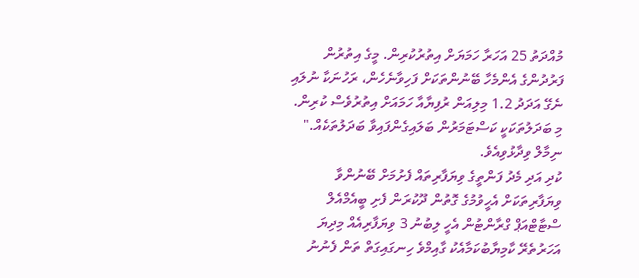މުއްދަތު 25 އަހަރާ ހަމަޔަށް އިތުރުކުރިން. މީގެ އިތުރުން ފަރުދުންގެ އެންމެހާ ބޭނުންތަކަށް ފަހިވާނެހެން، ރަހުނަކާ ނުލައި ނެގޭ އަދަދު 1.2 މިލިއަން ރުފިޔާއާ ހަމައަށް އިތުރުވެސް ކުރިން. މި ބަދަލުތަކަކީ ކަސްޓަމަރުން ބަލައިގެންފައިވާ ބަދަލުތަކެއް." ނިމާލް ވިދާޅުވިއެވެ.
ކުދި އަދި މެދު ފަންތީގެ ވިޔަފާރިތައް ފެށުމަށް ބޭނުންވާ ވިޔަފާރިތަކަށް އެހީވުމުގެ ގޮތުން ދޫކުރަން ފެށި ބީއެމްއެލް ސްޓާޓްއަޕް ގްރާންޓުން އެހީ ލިބުނު 3 ވިޔަފާރިއެއް މިދިޔަ އަހަރުތެރޭ ކާމިޔާބުކަމާއެކު ގާއިމްވެ ހިނގައިގަތް ތަން ފެނުނު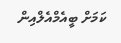ކަމަށް ބީއެމްއެލްއިން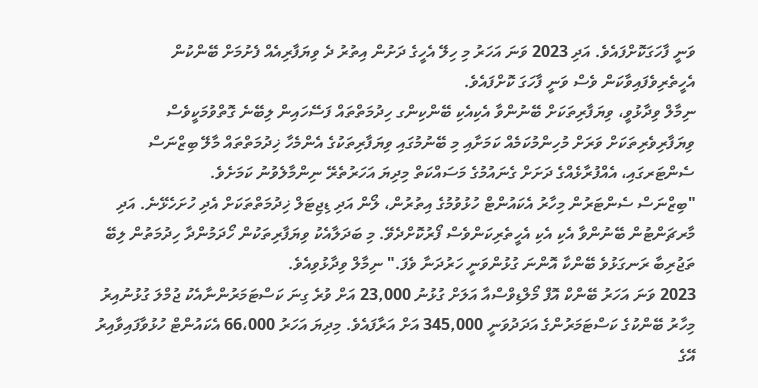ވަނީ ފާހަގަކޮށްފައެވެ. އަދި 2023 ވަނަ އަހަރު މި ހިލޭ އެހީގެ ދަށުން އިތުރު ދެ ވިޔަފާރިއެއް ފެށުމަށް ބޭންކުން އެހީތެރިވެފައިވާކަން ވެސް ވަނީ ފާހަގަ ކޮށްފައެވެ.
ނިމާލް ވިދާޅުވީ، ވިޔަފާރިތަކަށް ބޭނުންވާ އެކިއެކި ބޭންކިންގ ހިދުމަތްތައް ފަސޭހައިން ލިބޭނެ ގޮތްވުމަކީވެސް ވިޔަފާރިވެރިތަކަށް ވަރަށް މުހިންމުކަމެއް ކަމަށާއި މި ބޭނުމުގައި ވިޔަފާރިތަކުގެ އެންމެހާ ޚިދުމަތްތައް މާލޭ ބިޒްނަސް ސެންޓަރގައި، އެއްފުރާޅެއްގެ ދަށަށް ގެނައުމުގެ މަސައްކަތް މިދިޔަ އަހަރުތެރޭ ނިންމާލެވުނު ކަމަށެވެ.
"ބިޒްނަސް ސެންޓަރުން މިހާރު އެކައުންޓް ހުޅުވުމުގެ އިތުރުން، ލޯން އަދި ޑިޖިޓަލް ޚިދުމަތްތަކަށް އެދި ހުށަހެޅޭނެ. އަދި މާރޗަންޓުން ބޭނުންވާ އެކި އެކި އެހީތެރިކަންވެސް ފޯރުކޮށްދެވޭ. މި ބަދަލާއެކު ވިޔަފާރިތަކުން ހޯދަމުންދާ ހިދުމަތުން ލިބޭ ތަޖުރިބާ ރަނގަޅުވެ ބޭންކާ އޮންނަ ގުޅުންވަނީ ހަރުދަނާ ވެފަ." ނިމާލް ވިދާޅުވިއެވެ.
2023 ވަނަ އަހަރު ބޭންކް އޮފް މޯލްޑިވްސްއާ އަލަށް ގުޅުނު 23,000 އަށް ވުރެ ގިނަ ކަސްޓަމަރުންނާއެކު ޖުމްލަ ގުޅުނުއިރު މިހާރު ބޭންކުގެ ކަސްޓަމަރުންގެ އަދަދުވަނީ 345,000 އަށް އަރާފައެވެ. މިދިޔަ އަހަރު 66،000 އެކައުންޓް ހުޅުވާފައިވާއިރު އޭގެ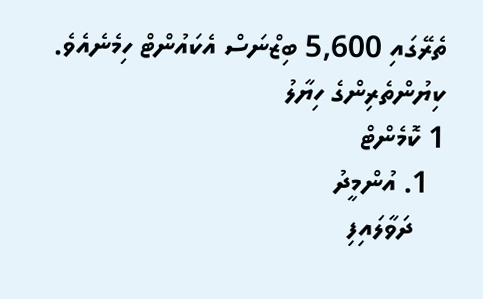ތެރޭގައި 5,600 ބިޒްނަސް އެކައުންޓް ހިމެނެއެވެ.
ކިޔުންތެރިންގެ ހިޔާލު
1 ކޮމެންޓް
  1. އުންމީދު
    ދަވާލައިފި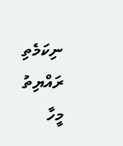ނިކަމެތި ރައްޔިތު މީހާ